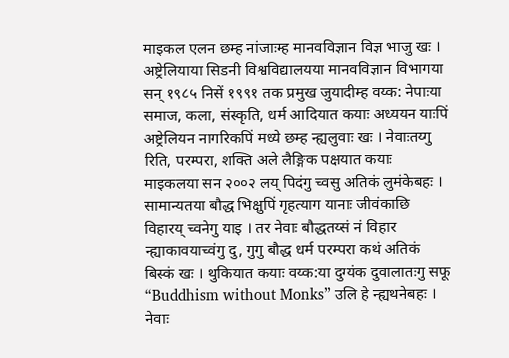माइकल एलन छम्ह नांजाःम्ह मानवविज्ञान विज्ञ भाजु खः । अष्ट्रेलियाया सिडनी विश्वविद्यालयया मानवविज्ञान विभागया सन् १९८५ निसें १९९१ तक प्रमुख जुयादीम्ह वय्क: नेपाःया समाज, कला, संस्कृति, धर्म आदियात कयाः अध्ययन याःपिं अष्ट्रेलियन नागरिकपिं मध्ये छम्ह न्ह्यलुवाः खः । नेवाःतय्गु रिति, परम्परा, शक्ति अले लैङ्गिक पक्षयात कयाः माइकलया सन २००२ लय् पिदंगु च्वसु अतिकं लुमंकेबहः ।
सामान्यतया बौद्ध भिक्षुपिं गृहत्याग यानाः जीवंकाछि विहारय् च्वनेगु याइ । तर नेवाः बौद्धतय्सं नं विहार न्ह्याकावयाच्वंगु दु, गुगु बौद्ध धर्म परम्परा कथं अतिकं बिस्कं खः । थुकियात कयाः वय्क:या दुग्यंक दुवालातःगु सफू “Buddhism without Monks” उलि हे न्ह्यथनेबहः । नेवाः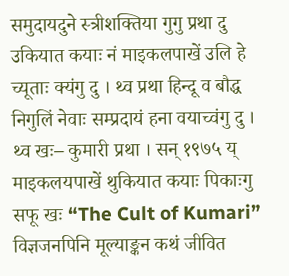समुदायदुने स्त्रीशक्तिया गुगु प्रथा दु उकियात कयाः नं माइकलपाखें उलि हे च्यूताः क्यंगु दु । थ्व प्रथा हिन्दू व बौद्ध निगुलिं नेवाः सम्प्रदायं हना वयाच्वंगु दु । थ्व खः– कुमारी प्रथा । सन् १९७५ य् माइकलयपाखें थुकियात कयाः पिकाःगु सफू खः “The Cult of Kumari” विज्ञजनपिनि मूल्याङ्कन कथं जीवित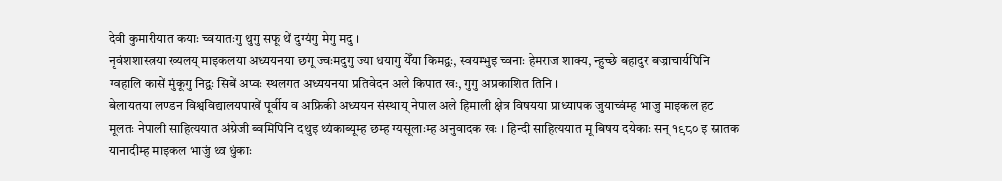देवी कुमारीयात कयाः च्वयातःगु थुगु सफू थें दुग्यंगु मेगु मदु ।
नृवंशशास्त्रया ख्यलय् माइकलया अध्ययनया छगू ज्वःमदुगु ज्या धयागु येँया किमद्वः, स्वयम्भुइ च्वनाः हेमराज शाक्य, न्हुच्छे बहादुर बज्राचार्यपिनि ग्वहालि कासें मुंकूगु निद्वः सिबें अप्वः स्थलगत अध्ययनया प्रतिवेदन अले किपात खः, गुगु अप्रकाशित तिनि ।
बेलायतया लण्डन विश्वविद्यालयपाखें पूर्वीय व अफ्रिकी अध्ययन संस्थाय् नेपाल अले हिमाली क्षेत्र विषयया प्राध्यापक जुयाच्वंम्ह भाजु माइकल हट मूलतः नेपाली साहित्ययात अंग्रेजी ब्वमिपिनि दथुइ थ्यंकाब्यूम्ह छम्ह ग्यसूलाःम्ह अनुवादक खः । हिन्दी साहित्ययात मू बिषय दयेकाः सन् १९८० इ स्नातक यानादीम्ह माइकल भाजुं थ्व धुंकाः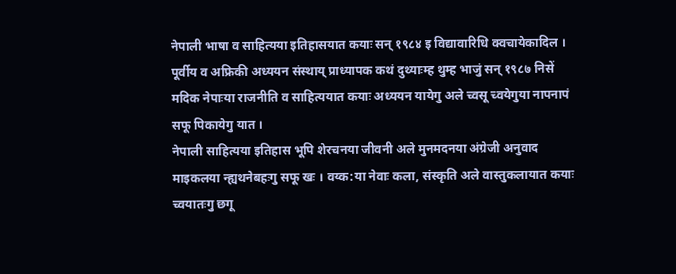नेपाली भाषा व साहित्यया इतिहासयात कयाः सन् १९८४ इ विद्यावारिधि क्वचायेकादिल । पूर्वीय व अफ्रिकी अध्ययन संस्थाय् प्राध्यापक कथं दुथ्याःम्ह थुम्ह भाजुं सन् १९८७ निसें मदिक नेपाःया राजनीति व साहित्ययात कयाः अध्ययन यायेगु अले च्वसू च्वयेगुया नापनापं सफू पिकायेगु यात ।
नेपाली साहित्यया इतिहास भूपि शेरचनया जीवनी अले मुनमदनया अंग्रेजी अनुवाद माइकलया न्ह्यथनेबहःगु सफू खः । वय्क:या नेवाः कला, संस्कृति अले वास्तुकलायात कयाः च्वयातःगु छगू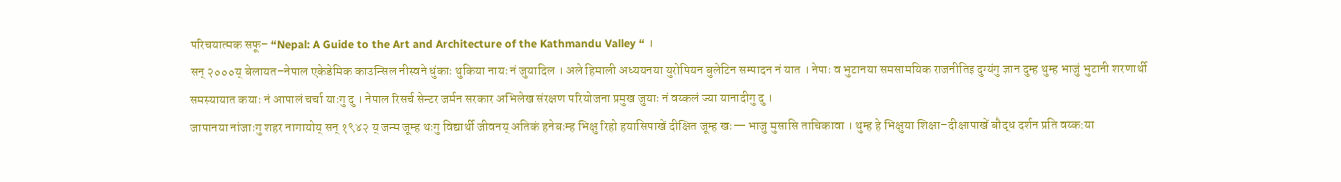परिचयात्मक सफू– “Nepal: A Guide to the Art and Architecture of the Kathmandu Valley “ ।
सन् २०००य् बेलायत–नेपाल एकेडेमिक काउन्सिल नीस्वने धुंकाः थुकिया नायः नं जुयादिल । अले हिमाली अध्ययनया युरोपियन बुलेटिन सम्पादन नं यात । नेपाः व भुटानया समसामयिक राजनीतिइ दुग्यंगु ज्ञान दुम्ह थुम्ह भाजुं भुटानी शरणार्थी समस्यायात कयाः नं आपालं चर्चा याःगु दु । नेपाल रिसर्च सेन्टर जर्मन सरकार अभिलेख संरक्षण परियोजना प्रमुख जुयाः नं वय्कलं ज्या यानादीगु दु ।
जापानया नांजाःगु शहर नागायोय् सन् १९४२ य् जन्म जूम्ह थःगु विद्यार्थी जीवनय् अतिकं हनेबःम्ह भिक्षु रिहो हयासिपाखें दीक्षित जूम्ह खः— भाजु मुसासि ताचिकावा । थुम्ह हे भिक्षुया शिक्षा–दीक्षापाखें बौद्ध दर्शन प्रति वय्क:या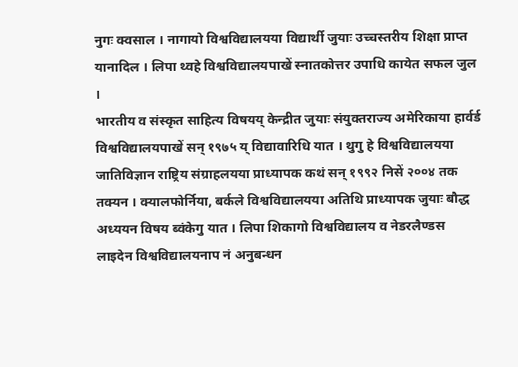नुगः क्वसाल । नागायो विश्वविद्यालयया विद्यार्थी जुयाः उच्चस्तरीय शिक्षा प्राप्त यानादिल । लिपा थ्वहे विश्वविद्यालयपाखें स्नातकोत्तर उपाधि कायेत सफल जुल ।
भारतीय व संस्कृत साहित्य विषयय् केन्द्रीत जुयाः संयुक्तराज्य अमेरिकाया हार्वर्ड विश्वविद्यालयपाखें सन् १९७५ य् विद्यावारिधि यात । थुगु हे विश्वविद्यालयया जातिविज्ञान राष्ट्रिय संग्राहलयया प्राध्यापक कथं सन् १९९२ निसें २००४ तक तक्यन । क्यालफोर्निया, बर्कले विश्वविद्यालयया अतिथि प्राध्यापक जुयाः बौद्ध अध्ययन विषय ब्वंकेगु यात । लिपा शिकागो विश्वविद्यालय व नेडरलैण्डस लाइदेन विश्वविद्यालयनाप नं अनुबन्धन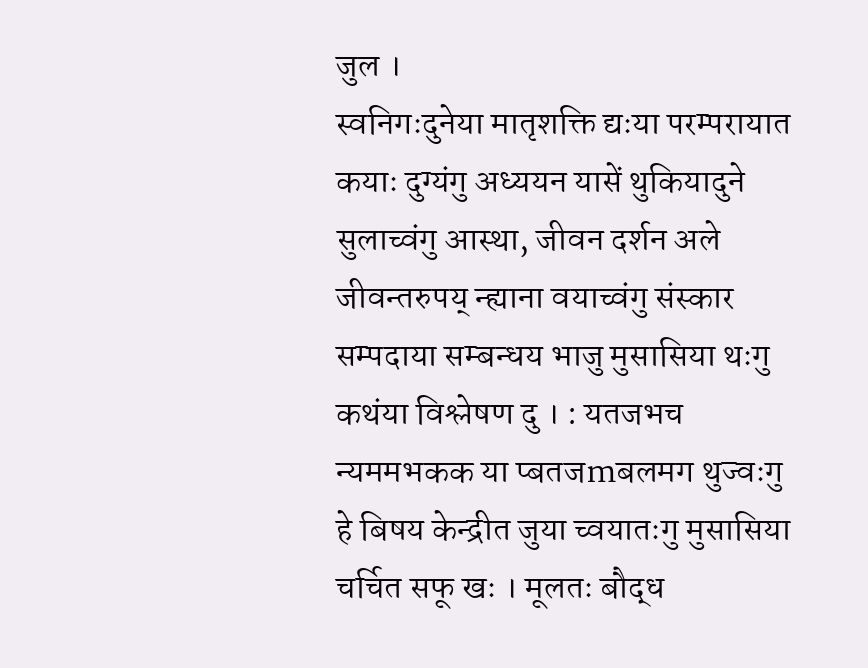जुल ।
स्वनिगःदुनेया मातृशक्ति द्यःया परम्परायात कयाः दुग्यंगु अध्ययन यासें थुकियादुने सुलाच्वंगु आस्था, जीवन दर्शन अले जीवन्तरुपय् न्ह्याना वयाच्वंगु संस्कार सम्पदाया सम्बन्धय भाजु मुसासिया थःगु कथंया विश्लेषण दु । : यतजभच न्यममभकक या प्बतजmबलमग थुज्वःगु हे बिषय केन्द्रीत जुया च्वयातःगु मुसासिया चर्चित सफू खः । मूलतः बौद्ध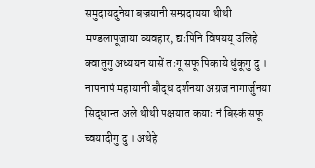समुदायदुनेया बज्रयानी सम्प्रदायया थीथी मण्डलापूजाया व्यवहार, द्यःपिनि विषयय् उलिहे क्वातुगु अध्ययन यासें तःगू सफू पिकाये धुंकूगु दु । नापनापं महायानी बौद्ध दर्शनया अग्रज नागार्जुनया सिद्धान्त अले थीथी पक्षयात कयाः नं बिस्कं सफू च्वयादीगु दु । अथेहे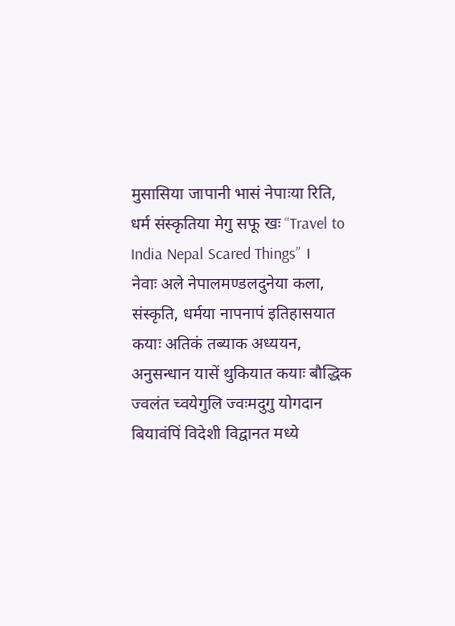मुसासिया जापानी भासं नेपाःया रिति, धर्म संस्कृतिया मेगु सफू खः “Travel to India Nepal Scared Things” ।
नेवाः अले नेपालमण्डलदुनेया कला, संस्कृति, धर्मया नापनापं इतिहासयात कयाः अतिकं तब्याक अध्ययन, अनुसन्धान यासें थुकियात कयाः बौद्धिक ज्वलंत च्वयेगुलि ज्वःमदुगु योगदान बियावंपिं विदेशी विद्वानत मध्ये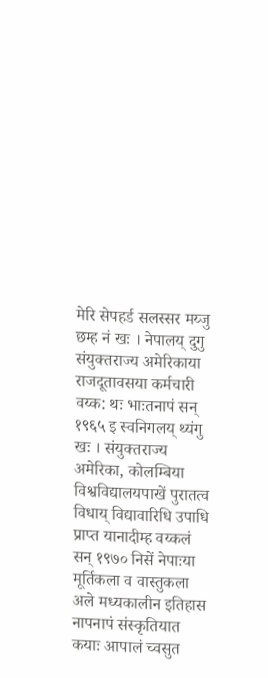मेरि सेपहर्ड सलस्सर मय्जु छम्ह नं खः । नेपालय् दुगु संयुक्तराज्य अमेरिकाया राजदूतावसया कर्मचारी वय्क: थः भाःतनापं सन् १९६५ इ स्वनिगलय् थ्यंगु खः । संयुक्तराज्य अमेरिका, कोलम्बिया विश्वविद्यालयपाखें पुरातत्व विधाय् विद्यावारिधि उपाधि प्राप्त यानादीम्ह वय्कलं सन् १९७० निसें नेपाःया मूर्तिकला व वास्तुकला अले मध्यकालीन इतिहास नापनापं संस्कृतियात कयाः आपालं च्वसुत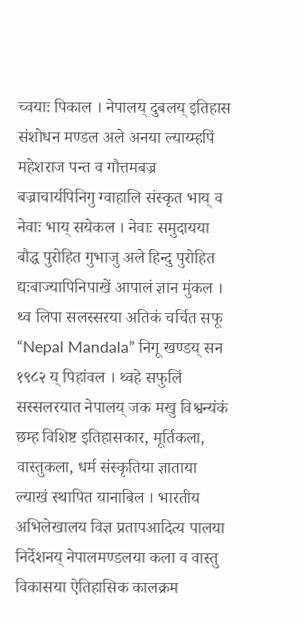च्वयाः पिकाल । नेपालय् दुबलय् इतिहास संशोधन मण्डल अले अनया ल्याय्म्हपिं महेशराज पन्त व गौत्तमबज्र बज्राचार्यपिनिगु ग्वाहालि संस्कृत भाय् व नेवाः भाय् सयेकल । नेवाः समुदायया बौद्ध पुरोहित गुभाजु अले हिन्दु पुरोहित द्यःबाज्यापिनिपाखें आपालं ज्ञान मुंकल । थ्व लिपा सलस्सरया अतिकं चर्चित सफू “Nepal Mandala” निगू खण्डय् सन १९८२ य् पिहांवल । थ्वहे सफुलिं सस्सलरयात नेपालय् जक मखु विश्वन्यंकं छम्ह विशिष्ट इतिहासकार, मूर्तिकला, वास्तुकला, धर्म संस्कृतिया ज्ञाताया ल्याखं स्थापित यानाबिल । भारतीय अभिलेखालय विज्ञ प्रतापआदित्य पालया निर्देशनय् नेपालमण्डलया कला व वास्तु विकासया ऐतिहासिक कालक्रम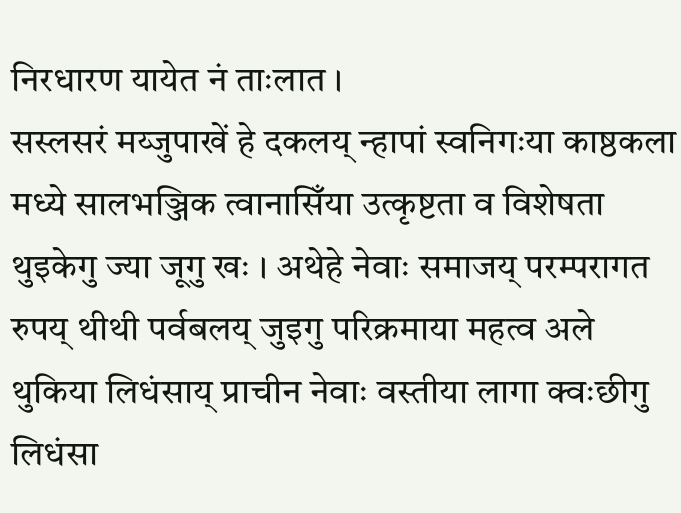निरधारण यायेत नं ताःलात ।
सस्लसरं मय्जुपाखें हे दकलय् न्हापां स्वनिगःया काष्ठकला मध्ये सालभञ्जिक त्वानासिँया उत्कृष्टता व विशेषता थुइकेगु ज्या जूगु खः । अथेहे नेवाः समाजय् परम्परागत रुपय् थीथी पर्वबलय् जुइगु परिक्रमाया महत्व अले थुकिया लिधंसाय् प्राचीन नेवाः वस्तीया लागा क्वःछीगु लिधंसा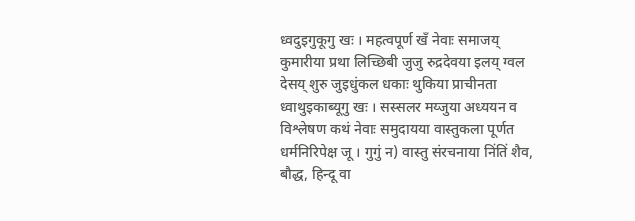ध्वदुइगुकूगु खः । महत्वपूर्ण खँ नेवाः समाजय् कुमारीया प्रथा लिच्छिबी जुजु रुद्रदेवया इलय् ग्वल देसय् शुरु जुइधुंकल धकाः थुकिया प्राचीनता ध्वाथुइकाब्यूगु खः । सस्सलर मय्जुया अध्ययन व विश्लेषण कथं नेवाः समुदायया वास्तुकला पूर्णत धर्मनिरिपेक्ष जू । गुगुं न) वास्तु संरचनाया निंतिं शैव, बौद्ध, हिन्दू वा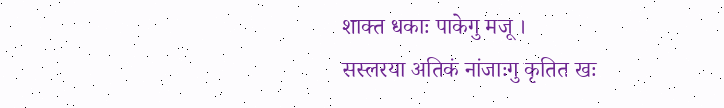शाक्त धकाः पाकेगु मजू ।
सस्लरया अतिकं नांजाःगु कृतित खः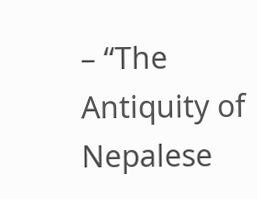– “The Antiquity of Nepalese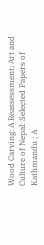Wood Carving: A Reassessment; Art and Culture of Nepal: Selected Papers of Kathmandu ; A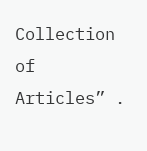Collection of Articles” .